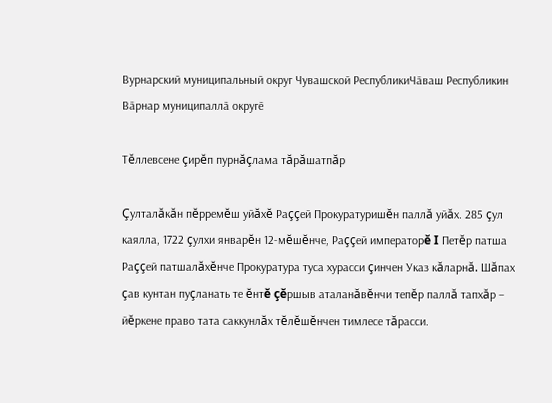Вурнарский муниципальный округ Чувашской РеспубликиЧӑваш Республикин Вӑрнар муниципаллӑ округӗ

Тĕллевсене çирĕп пурнăçлама тăрăшатпăр

Çулталăкăн пĕрремĕш уйăхĕ Раççей Прокуратуришĕн паллă уйăх. 285 çул каялла, 1722 çулхи январĕн 12-мĕшĕнче, Раççей императорĕ I Петĕр патша Раççей патшалăхĕнче Прокуратура туса хурасси çинчен Указ кăларнă. Шăпах çав кунтан пуçланать те ĕнтĕ çĕршыв аталанăвĕнчи тепĕр паллă тапхăр – йĕркене право тата саккунлăх тĕлĕшĕнчен тимлесе тăрасси.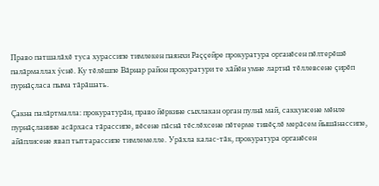Право патшалăхĕ туса хурассипе тимлекен паянхи Раççейре прокуратура органĕсен пĕлтерĕшĕ палăрмаллах ÿснĕ. Ку тĕлĕшпе Вăрнар район прокуратури те хăйĕн умне лартнă тĕллевсене çирĕп пурнăçласа пыма тăрăшать.

Çакна палăртмалла: прокуратурăн, право йĕркине сыхлакан орган пулнă май, саккунсене мĕнле пурнăçланине асăрхаса тăрассипе, вĕсене пăснă тĕслĕхсене пĕтерме тивĕçлĕ мерăсем йышăнассипе, айăплисене явап тыттарассипе тимлемелле. Урăхла калас-тăк, прокуратура органĕсен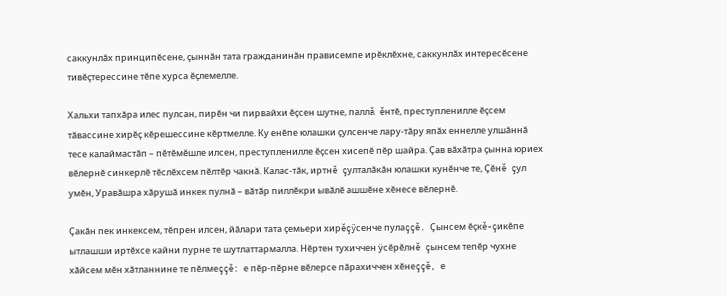саккунлăх принципĕсене, çыннăн тата гражданинăн прависемпе ирĕклĕхне, саккунлăх интересĕсене тивĕçтерессине тĕпе хурса ĕçлемелле.

Хальхи тапхăра илес пулсан, пирĕн чи пирвайхи ĕçсен шутне, паллă ĕнтĕ, преступленилле ĕçсем тăвассине хирĕç кĕрешессине кĕртмелле. Ку енĕпе юлашки çулсенче лару-тăру япăх еннелле улшăннă тесе калаймастăп – пĕтĕмĕшле илсен, преступленилле ĕçсен хисепĕ пĕр шайра. Çав вăхăтра çынна юриех вĕлернĕ синкерлĕ тĕслĕхсем пĕлтĕр чакнă. Калас-тăк, иртнĕ çулталăкăн юлашки кунĕнче те, Çĕнĕ çул умĕн, Уравăшра хăрушă инкек пулнă – вăтăр пиллĕкри ывăлĕ ашшĕне хĕнесе вĕлернĕ.

Çакăн пек инкексем, тĕпрен илсен, йăлари тата çемьери хирĕçÿсенче пулаççĕ. Çынсем ĕçкĕ-çикĕпе ытлашши иртĕхсе кайни пурне те шутлаттармалла. Нĕртен тухиччен ÿсĕрĕлнĕ çынсем тепĕр чухне хăйсем мĕн хăтланнине те пĕлмеççĕ: е пĕр-пĕрне вĕлерсе пăрахиччен хĕнеççĕ, е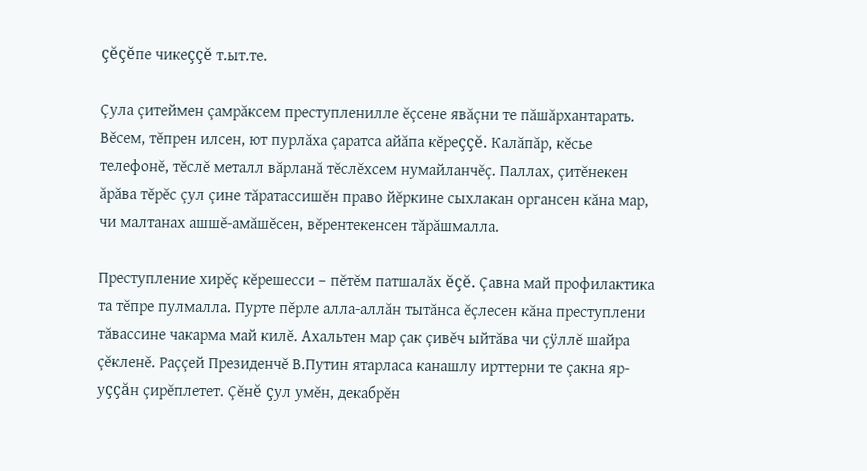çĕçĕпе чикеççĕ т.ыт.те.

Çула çитеймен çамрăксем преступленилле ĕçсене явăçни те пăшăрхантарать. Вĕсем, тĕпрен илсен, ют пурлăха çаратса айăпа кĕреççĕ. Калăпăр, кĕсье телефонĕ, тĕслĕ металл вăрланă тĕслĕхсем нумайланчĕç. Паллах, çитĕнекен ăрăва тĕрĕс çул çине тăратассишĕн право йĕркине сыхлакан органсен кăна мар, чи малтанах ашшĕ-амăшĕсен, вĕрентекенсен тăрăшмалла.

Преступление хирĕç кĕрешесси – пĕтĕм патшалăх ĕçĕ. Çавна май профилактика та тĕпре пулмалла. Пурте пĕрле алла-аллăн тытăнса ĕçлесен кăна преступлени тăвассине чакарма май килĕ. Ахальтен мар çак çивĕч ыйтăва чи çÿллĕ шайра çĕкленĕ. Раççей Президенчĕ В.Путин ятарласа канашлу ирттерни те çакна яр-уççăн çирĕплетет. Çĕнĕ çул умĕн, декабрĕн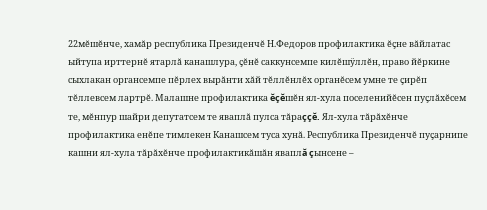22мĕшĕнче, хамăр республика Президенчĕ Н.Федоров профилактика ĕçне вăйлатас ыйтупа ирттернĕ ятарлă канашлура, çĕнĕ саккунсемпе килĕшÿллĕн, право йĕркине сыхлакан органсемпе пĕрлех вырăнти хăй тĕллĕнлĕх органĕсем умне те çирĕп тĕллевсем лартрĕ. Малашне профилактика ĕçĕшĕн ял-хула поселенийĕсен пуçлăхĕсем те, мĕнпур шайри депутатсем те яваплă пулса тăраççĕ. Ял-хула тăрăхĕнче профилактика енĕпе тимлекен Канашсем туса хунă. Республика Президенчĕ пуçарнипе кашни ял-хула тăрăхĕнче профилактикăшăн яваплă çынсене –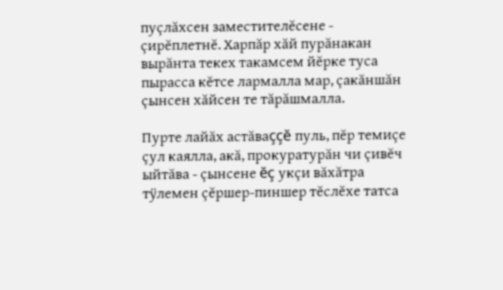пуçлăхсен заместителĕсене - çирĕплетнĕ. Харпăр хăй пурăнакан вырăнта текех такамсем йĕрке туса пырасса кĕтсе лармалла мар, çакăншăн çынсен хăйсен те тăрăшмалла.

Пурте лайăх астăваççĕ пуль, пĕр темиçе çул каялла, акă, прокуратурăн чи çивĕч ыйтăва - çынсене ĕç укçи вăхăтра тÿлемен çĕршер-пиншер тĕслĕхе татса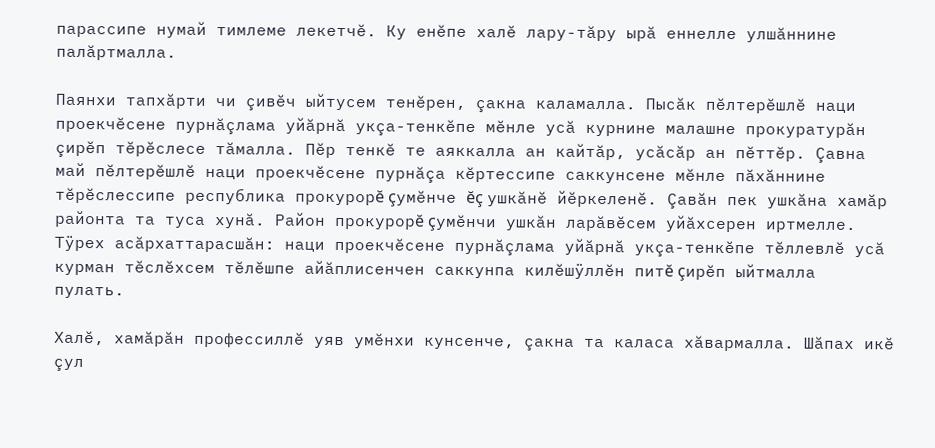парассипе нумай тимлеме лекетчĕ. Ку енĕпе халĕ лару-тăру ырă еннелле улшăннине палăртмалла.

Паянхи тапхăрти чи çивĕч ыйтусем тенĕрен, çакна каламалла. Пысăк пĕлтерĕшлĕ наци проекчĕсене пурнăçлама уйăрнă укçа-тенкĕпе мĕнле усă курнине малашне прокуратурăн çирĕп тĕрĕслесе тăмалла. Пĕр тенкĕ те аяккалла ан кайтăр, усăсăр ан пĕттĕр. Çавна май пĕлтерĕшлĕ наци проекчĕсене пурнăçа кĕртессипе саккунсене мĕнле пăхăннине тĕрĕслессипе республика прокурорĕ çумĕнче ĕç ушкăнĕ йĕркеленĕ. Çавăн пек ушкăна хамăр районта та туса хунă. Район прокурорĕ çумĕнчи ушкăн ларăвĕсем уйăхсерен иртмелле. Тÿрех асăрхаттарасшăн: наци проекчĕсене пурнăçлама уйăрнă укçа-тенкĕпе тĕллевлĕ усă курман тĕслĕхсем тĕлĕшпе айăплисенчен саккунпа килĕшÿллĕн питĕ çирĕп ыйтмалла пулать.

Халĕ, хамăрăн профессиллĕ уяв умĕнхи кунсенче, çакна та каласа хăвармалла. Шăпах икĕ çул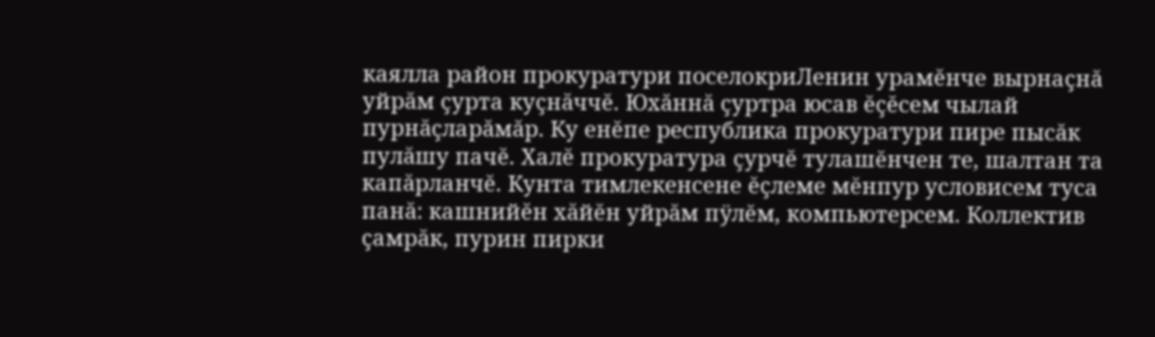каялла район прокуратури поселокриЛенин урамĕнче вырнаçнă уйрăм çурта куçнăччĕ. Юхăннă çуртра юсав ĕçĕсем чылай пурнăçларăмăр. Ку енĕпе республика прокуратури пире пысăк пулăшу пачĕ. Халĕ прокуратура çурчĕ тулашĕнчен те, шалтан та капăрланчĕ. Кунта тимлекенсене ĕçлеме мĕнпур условисем туса панă: кашнийĕн хăйĕн уйрăм пÿлĕм, компьютерсем. Коллектив çамрăк, пурин пирки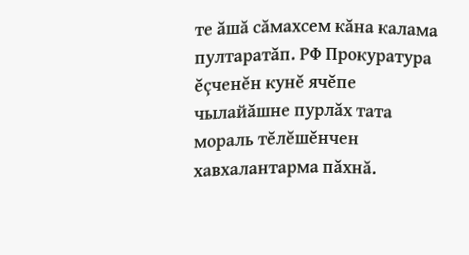те ăшă сăмахсем кăна калама пултаратăп. РФ Прокуратура ĕçченĕн кунĕ ячĕпе чылайăшне пурлăх тата мораль тĕлĕшĕнчен хавхалантарма пăхнă.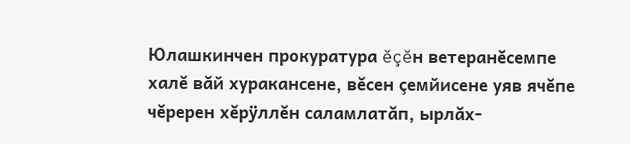Юлашкинчен прокуратура ĕçĕн ветеранĕсемпе халĕ вăй хуракансене, вĕсен çемйисене уяв ячĕпе чĕререн хĕрÿллĕн саламлатăп, ырлăх-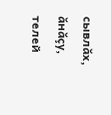сывлăх, ăнăçу, телей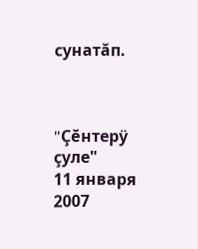сунатăп.



"Çĕнтерÿ çуле"
11 января 2007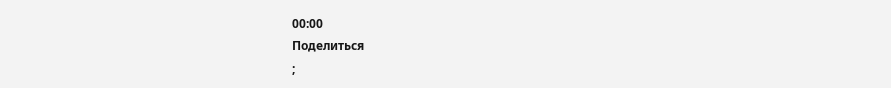00:00
Поделиться
;